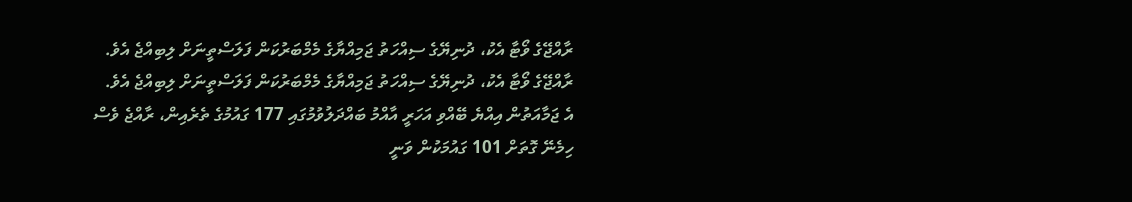ރާއްޖޭގެ ވޯޓާ އެކު، ދުނިޔޭގެ ސިއްހަތު ޖަމިއްޔާގެ މެމްބަރުކަން ފަލަސްތީނަށް ލިބިއްޖެ އެވެ.
ރާއްޖޭގެ ވޯޓާ އެކު، ދުނިޔޭގެ ސިއްހަތު ޖަމިއްޔާގެ މެމްބަރުކަން ފަލަސްތީނަށް ލިބިއްޖެ އެވެ.
އެ ޖަމާއަތުން އިއްޔެ ބޭއްވި އަހަރީ އާއްމު ބައްދަލުވުމުގައި 177 ގައުމުގެ ތެރެއިން، ރާއްޖެ ވެސް ހިމެނޭ ގޮތަށް 101 ގައުމަކުން ވަނީ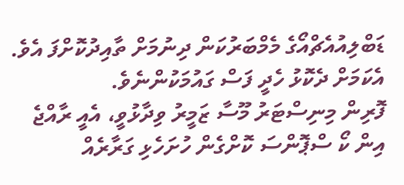ޑަބްލިއުއެޗްއޯގެ މެމްބަރުކަން ދިނުމަށް ތާއިދުކޮށްފަ އެވެ. އެކަމަށް ދެކޮޅު ހެދީ ފަސް ގައުމަކުންނެވެ.
ފޮރިން މިނިސްޓަރު މޫސާ ޒަމީރު ވިދާޅުވީ، އެއީ ރާއްޖެ އިން ކޯ ސްޕޮންސަ ކޮށްގެން ހުށަހެޅި ގަރާރެއް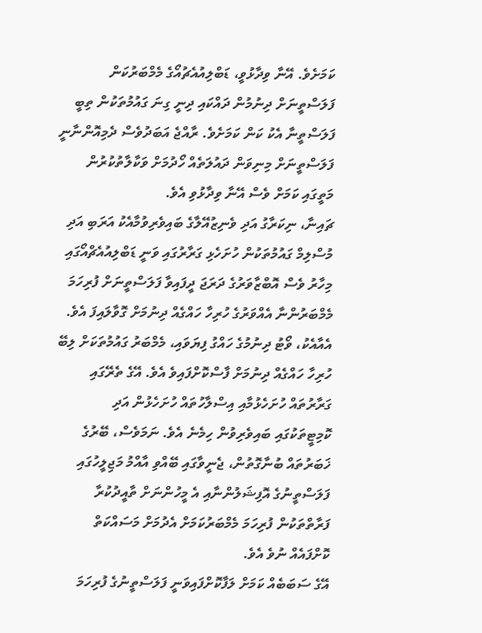ކަމަށެވެ. އޭނާ ވިދާޅުވީ، ޑަބްލިއުއެޗުއޯގެ މެމްބަރުކަން ފަލަސްތީނަށް ދިނުމުން ދައްކައި ދިނީ ގިނަ ގައުމުތަކުން ތިބީ ފަލަސްތީނާ އެކު ކަން ކަމަށެވެ. ރާއްޖެ އަބަދުވެސް ދެމިއޮންނާނީ ފަލަސްތީނަށް މިނިވަން ދައުލަތެއް ހޯދުމަށް ވަކާލާތުކުރުން މަތީގައި ކަމަށް ވެސް އޭނާ ވިދާޅުވި އެވެ.
ޗައިނާ، ނިކަރާގު އަދި ވެނިޒުއޭލާގެ ބައިވެރިވުމާއެކު އަރަބި އަދި މުސްލިމް ގައުމުތަކުން ހުށަހެޅި ގަރާރުގައި ވަނީ ޑަބްލިއުއެޗްއޯގައި މިހާރު ވެސް އޮބްޒާވަރުގެ ދަރަޖަ ދީފައިވާ ފަލަސްތީނަށް ފުރިހަމަ މެމްބަރުންނާ އެއްވަރުގެ ހުރިހާ ހައްގެއް ދިނުމަށް ގޮވާލައިފަ އެވެ.
އެއާއެކު، ވޯޓު ދިނުމުގެ ހައްގު ފިޔަވައި، މެމްބަރު ގައުމުތަކަށް ލިބޭ ހުރިހާ ހައްގެއް ދިނުމަށް ފާސްކޮށްފައިވެ އެވެ. އޭގެ ތެރޭގައި ގަރާރުތައް ހުށަހެޅުމާއި އިސްލާހުތައް ހުށަހެޅުން އަދި ކޮމިޓީތަކުގައި ބައިވެރިވުން ހިމެނެ އެވެ. ނަމަވެސް، ބޭރުގެ ޚަބަރުތައް ބުނާގޮތުން، ޖެނީވާގައި ބޭއްވި އާއްމު މަޖިލީހުގައި ފަލަސްތީނުގެ އޮފިޝަލުންނާއި އެ މީހުންނަށް ތާއީދުކުރާ ފަރާތްތަކުން ފުރިހަމަ މެމްބަރުކަމަށް އެދުމަށް މަސައްކަތް ކޮށްފައެއް ނުވެ އެވެ.
އޭގެ ސަބަބެއް ކަމަށް ލަފާކޮށްފައިވަނީ ފަލަސްތީނުގެ ފުރިހަމަ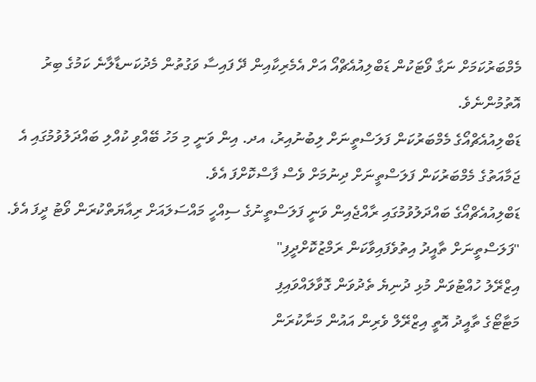މެމްބަރުކަމަށް ނަގާ ވޯޓަކުން ޑަބްލިއުއެޗްއޯ އަށް އެމެރިކާއިން ދޭ ފައިސާ ވަގުތުން މެދުކަނޑާލާނެ ކަމުގެ ބިރު އޮތުމުންނެވެ.
ޑަބްލިއުއެޗްއޯގެ މެމްބަރުކަން ފަލަސްތީނަށް ލިބުނުއިރު، އދ. އިން ވަނީ މި މަހު ބޭއްވި ކުއްލި ބައްދަލުވުމުގައި އެ ޖަމާއަތުގެ މެމްބަރުކަން ފަލަސްތީނަށް ދިނުމަށް ވެސް ފާސްކޮށްފަ އެވެ.
ޑަބްލިއުއެޗްއޯގެ ބައްދަލުވުމުގައި ރާއްޖެއިން ވަނީ ފަލަސްތީނުގެ ސިއްހީ މައްސަލައަށް ރިއާޔަތްކުރަން ވޯޓު ދީފަ އެވެ.
"ފަލަސްތީނަށް ތާއީދު އިތުވެފައިވާކަން ރަމްޒުކޮށްދީފި"
އިޒްރޭލު ހުއްޓުވަން މުޅި ދުނިޔެ ތެދުވަން ގޮވާލައްވައިފި
މަޓާޓޯގެ ތާއީދު އޮތީ އިޒްރޭލް ވެރިން އައުން މަނާކުރަން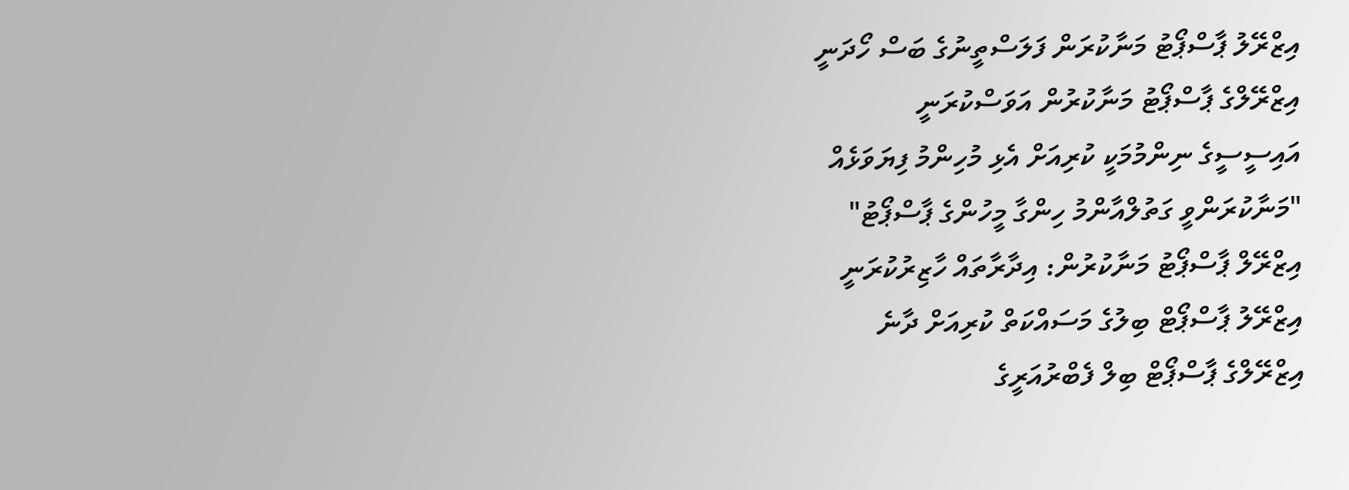އިޒްރޭލު ޕާސްޕޯޓު މަނާކުރަން ފަލަސްތީނުގެ ބަސް ހޯދަނީ
އިޒްރޭލްގެ ޕާސްޕޯޓު މަނާކުރުން އަވަސްކުރަނީ
އައިސީސީގެ ނިންމުމަކީ ކުރިއަށް އެޅި މުހިންމު ފިޔަވަޅެއް
"މަނާކުރަންވީ ގަތުލްއާންމު ހިންގާ މީހުންގެ ޕާސްޕޯޓު"
އިޒްރޭލް ޕާސްޕޯޓު މަނާކުރުން: އިދާރާތައް ހާޒިރުކުރަނީ
އިޒްރޭލު ޕާސްޕޯޓް ބިލުގެ މަސައްކަތް ކުރިއަށް ދާނެ
އިޒްރޭލްގެ ޕާސްޕޯޓް ބިލް ފެބްރުއަރީގެ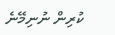ކުރިން ނުނިމޭނެ